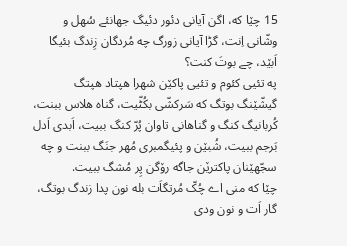15 چێا که، اگن آیانی دئور دئیگ جهانئے سُهل و وشّانی اِنت، گڑا آیانی زورگ چه مُردگان زِندگ بئیگا اَبێد، چے بوتَ کنت؟
په تئیی کئوم و تئیی پاکێن شهرا هپتاد هپتگ گیشّێنگ بوتگ که سَرکشّی بکُٹّیت، گناه هلاس ببنت، کُربانیگ کنگ و گناهانی تاوان پُرّ کنگ ببیت، اَبدی اَدل بَرجم ببیت، شُبێن و پئیگمبری مُهر جنَگ ببنت و چه سجّهێنان پاکترێن جاگه رۆگن پِر مُشگ ببیت.
چێا که منی اے چُکّ مُرتگاَت بله نون پدا زندگ بوتگ، گار اَت و نون ودی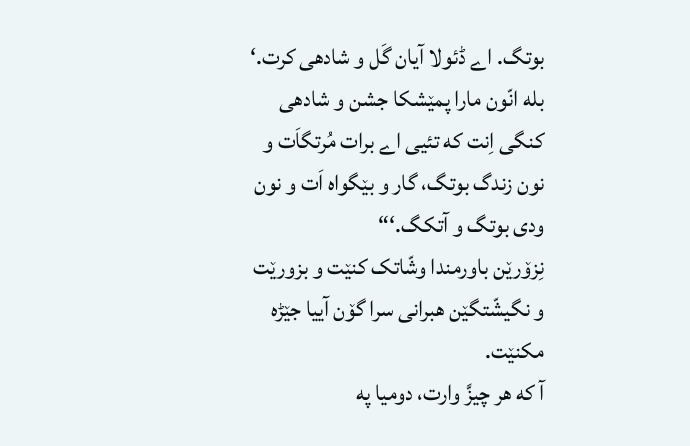بوتگ. اے ڈئولا آیان گَل و شادهی کرت.‘
بله انّون مارا پمێشکا جشن و شادهی کنگی اِنت که تئیی اے برات مُرتگاَت و نون زندگ بوتگ، گار و بێگواه اَت و نون ودی بوتگ و آتکگ.‘“
نِزۆرێن باورمندا وشّاتک کنێت و بزورێت و نگیشّتگێن هبرانی سرا گۆن آییا جێڑه مکنێت.
آ که هر چیزَّ وارت، دومیا په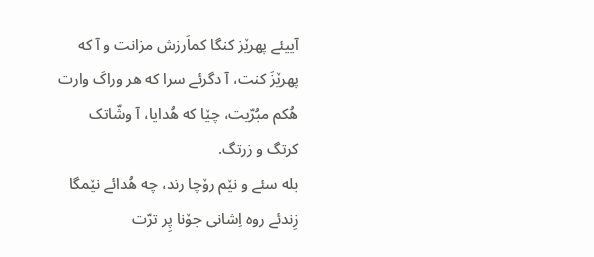آییئے پهرێز کنگا کماَرزش مزانت و آ که پهرێزَ کنت، آ دگرئے سرا که هر وراکَ وارت هُکم مبُرّیت، چێا که هُدایا، آ وشّاتک کرتگ و زرتگ.
بله سئے و نێم رۆچا رند، چه هُدائے نێمگا زِندئے روه اِشانی جۆنا پِر ترّت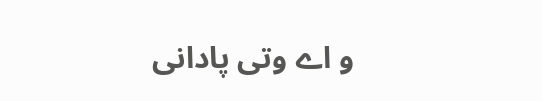و اے وتی پادانی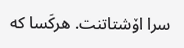سرا اۆشتاتنت. هرکَسا که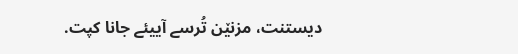دیستنت، مزنێن تُرسے آییئے جانا کپت.